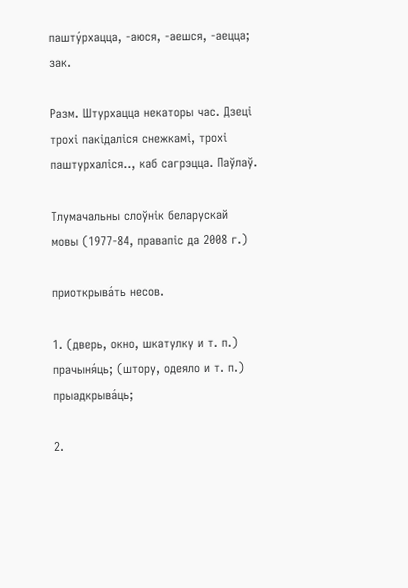пашту́рхацца, ‑аюся, ‑аешся, ‑аецца; зак.

Разм. Штурхацца некаторы час. Дзеці трохі пакідаліся снежкамі, трохі паштурхаліся.., каб сагрэцца. Паўлаў.

Тлумачальны слоўнік беларускай мовы (1977-84, правапіс да 2008 г.)

приоткрыва́ть несов.

1. (дверь, окно, шкатулку и т. п.) прачыня́ць; (штору, одеяло и т. п.) прыадкрыва́ць;

2.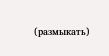(размыкать)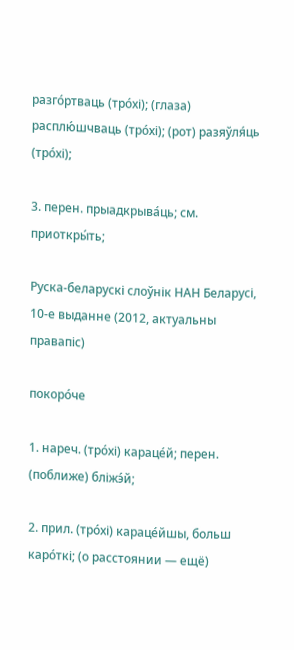разго́ртваць (тро́хі); (глаза) расплю́шчваць (тро́хі); (рот) разяўля́ць (тро́хі);

3. перен. прыадкрыва́ць; см. приоткры́ть;

Руска-беларускі слоўнік НАН Беларусі, 10-е выданне (2012, актуальны правапіс)

покоро́че

1. нареч. (тро́хі) караце́й; перен. (поближе) бліжэ́й;

2. прил. (тро́хі) караце́йшы, больш каро́ткі; (о расстоянии — ещё)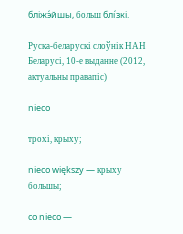бліжэ́йшы, больш блі́зкі.

Руска-беларускі слоўнік НАН Беларусі, 10-е выданне (2012, актуальны правапіс)

nieco

трохі, крыху;

nieco większy — крыху большы;

co nieco —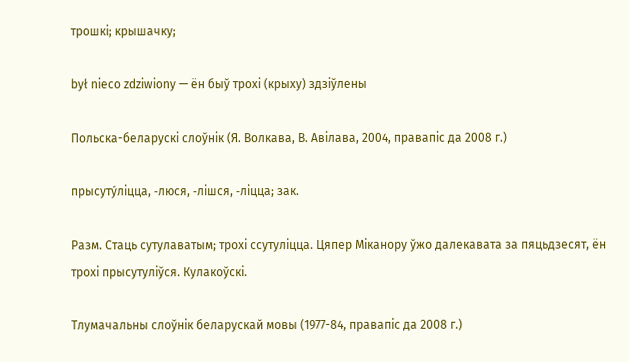трошкі; крышачку;

był nieco zdziwiony — ён быў трохі (крыху) здзіўлены

Польска-беларускі слоўнік (Я. Волкава, В. Авілава, 2004, правапіс да 2008 г.)

прысуту́ліцца, ‑люся, ‑лішся, ‑ліцца; зак.

Разм. Стаць сутулаватым; трохі ссутуліцца. Цяпер Міканору ўжо далекавата за пяцьдзесят, ён трохі прысутуліўся. Кулакоўскі.

Тлумачальны слоўнік беларускай мовы (1977-84, правапіс да 2008 г.)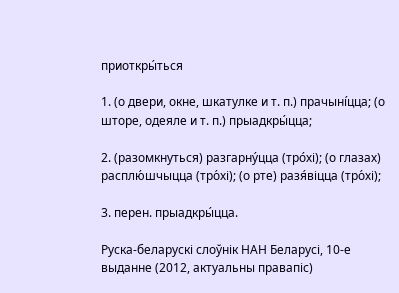приоткры́ться

1. (о двери, окне, шкатулке и т. п.) прачыні́цца; (о шторе, одеяле и т. п.) прыадкры́цца;

2. (разомкнуться) разгарну́цца (тро́хі); (о глазах) расплю́шчыцца (тро́хі); (о рте) разя́віцца (тро́хі);

3. перен. прыадкры́цца.

Руска-беларускі слоўнік НАН Беларусі, 10-е выданне (2012, актуальны правапіс)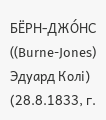БЁРН-ДЖО́НС ((Burne-Jones) Эдуард Колі) (28.8.1833, г.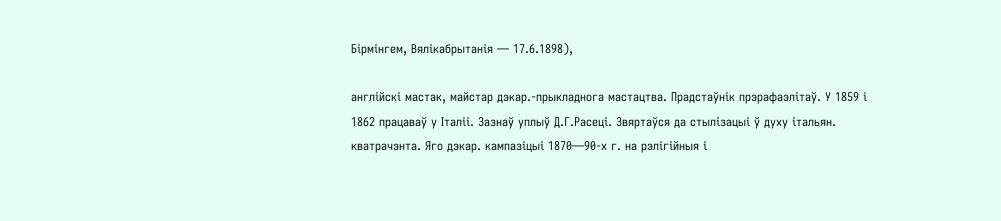Бірмінгем, Вялікабрытанія — 17.6.1898),

англійскі мастак, майстар дэкар.-прыкладнога мастацтва. Прадстаўнік прэрафаэлітаў. У 1859 і 1862 працаваў у Італіі. Зазнаў уплыў Д.Г.Расеці. Звяртаўся да стылізацыі ў духу італьян. кватрачэнта. Яго дэкар. кампазіцыі 1870—90-х г. на рэлігійныя і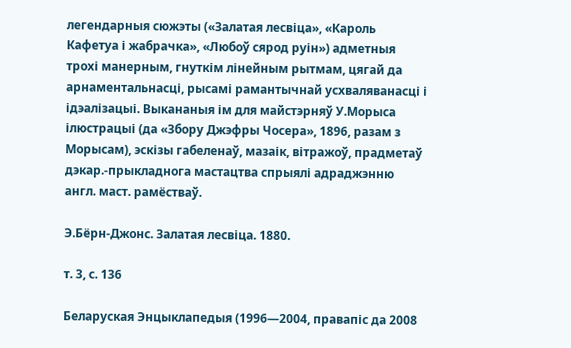легендарныя сюжэты («Залатая лесвіца», «Кароль Кафетуа і жабрачка», «Любоў сярод руін») адметныя трохі манерным, гнуткім лінейным рытмам, цягай да арнаментальнасці, рысамі рамантычнай усхваляванасці і ідэалізацыі. Выкананыя ім для майстэрняў У.Морыса ілюстрацыі (да «Збору Джэфры Чосера», 1896, разам з Морысам), эскізы габеленаў, мазаік, вітражоў, прадметаў дэкар.-прыкладнога мастацтва спрыялі адраджэнню англ. маст. рамёстваў.

Э.Бёрн-Джонс. Залатая лесвіца. 1880.

т. 3, с. 136

Беларуская Энцыклапедыя (1996—2004, правапіс да 2008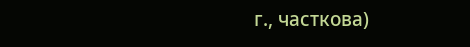г., часткова)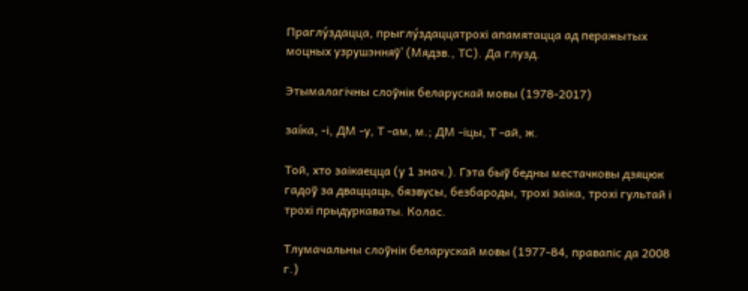Праглу́здацца, прыглу́здаццатрохі апамятацца ад перажытых моцных узрушэнняў’ (Мядзв., ТС). Да глузд.

Этымалагічны слоўнік беларускай мовы (1978-2017)

заі́ка, ‑і, ДМ ‑у, Т ‑ам, м.; ДМ ‑іцы, Т ‑ай, ж.

Той, хто заікаецца (у 1 знач.). Гэта быў бедны местачковы дзяцюк гадоў за дваццаць, бязвусы, безбароды, трохі заіка, трохі гультай і трохі прыдуркаваты. Колас.

Тлумачальны слоўнік беларускай мовы (1977-84, правапіс да 2008 г.)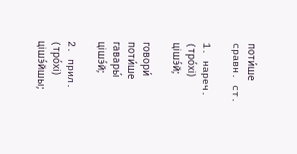поти́ше сравн. ст.

1. нареч. (тро́хі) цішэ́й;

говори́ поти́ше гавары́ цішэ́й;

2. прил. (тро́хі) цішэ́йшы;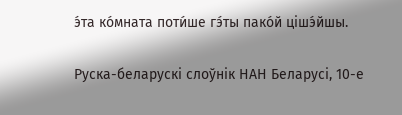э́та ко́мната поти́ше гэ́ты пако́й цішэ́йшы.

Руска-беларускі слоўнік НАН Беларусі, 10-е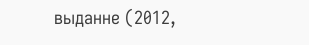выданне (2012,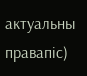актуальны правапіс)